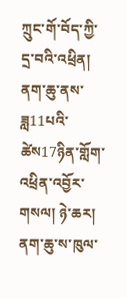ཀྲུང་གོ་བོད་ཀྱི་དྲ་བའི་འཕྲིན། ནག་ཆུ་ནས་ཟླ11པའི་ཚེས17ཉིན་གློག་འཕྲིན་འབྱོར་གསལ། ཉེ་ཆར། ནག་ཆུ་ས་ཁུལ་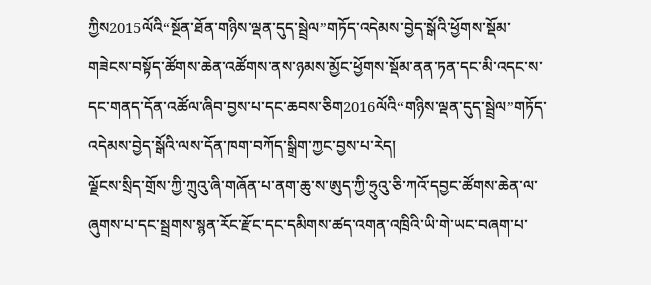ཀྱིས2015ལོའི“སྔོན་ཐོན་གཉིས་ལྡན་དུད་སྦྲེལ”གཏོད་འདེམས་བྱེད་སྒོའི་ཕྱོགས་སྡོམ་གཟེངས་བསྟོད་ཚོགས་ཆེན་འཚོགས་ནས་ཉམས་མྱོང་ཕྱོགས་སྡོམ་ནན་ཏན་དང་མི་འདང་ས་དང་གནད་དོན་འཚོལ་ཞིབ་བྱས་པ་དང་ཆབས་ཅིག2016ལོའི“གཉིས་ལྡན་དུད་སྦྲེལ”གཏོད་འདེམས་བྱེད་སྒོའི་ལས་དོན་ཁག་བཀོད་སྒྲིག་ཀྱང་བྱས་པ་རེད།
ལྗོངས་སྲིད་གྲོས་ཀྱི་ཀྲུའུ་ཞི་གཞོན་པ་ནག་ཆུ་ས་ཨུད་ཀྱི་ཧྲུའུ་ཅི་ཀའོ་དབྱང་ཚོགས་ཆེན་ལ་ཞུགས་པ་དང་སྦྲགས་སྙན་རོང་རྫོང་དང་དམིགས་ཚད་འགན་འཁྲིའི་ཡི་གེ་ཡང་བཞག་པ་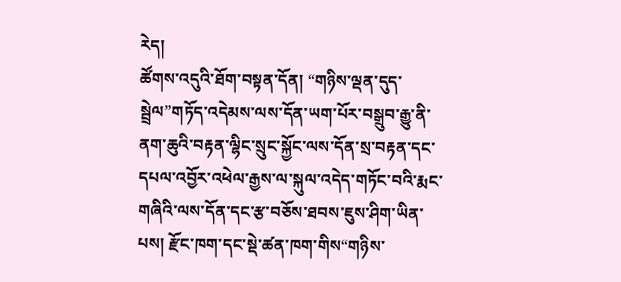རེད།
ཚོགས་འདུའི་ཐོག་བསྟན་དོན། “གཉིས་ལྡན་དུད་སྦྲེལ”གཏོད་འདེམས་ལས་དོན་ཡག་པོར་བསྒྲུབ་རྒྱུ་ནི་ནག་ཆུའི་བརྟན་ལྷིང་སྲུང་སྐྱོང་ལས་དོན་སྲ་བརྟན་དང་དཔལ་འབྱོར་འཕེལ་རྒྱས་ལ་སྐུལ་འདེད་གཏོང་བའི་རྨང་གཞིའི་ལས་དོན་དང་རྩ་བཅོས་ཐབས་ཇུས་ཤིག་ཡིན་པས། རྫོང་ཁག་དང་སྡེ་ཚན་ཁག་གིས“གཉིས་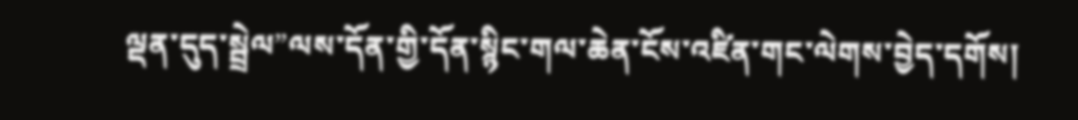ལྡན་དུད་སྦྲེལ”ལས་དོན་གྱི་དོན་སྙིང་གལ་ཆེན་ངོས་འཛིན་གང་ལེགས་བྱེད་དགོས།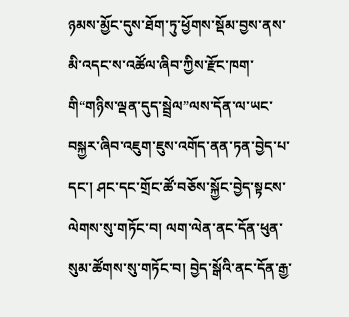ཉམས་མྱོང་དུས་ཐོག་ཏུ་ཕྱོགས་སྡོམ་བྱས་ནས་མི་འདང་ས་འཚོལ་ཞིབ་ཀྱིས་རྫོང་ཁག་གི“གཉིས་ལྡན་དུད་སྦྲེལ”ལས་དོན་ལ་ཡང་བསྐྱར་ཞིབ་འཇུག་ཇུས་འགོད་ནན་ཏན་བྱེད་པ་དང་། ཤང་དང་གྲོང་ཚོ་བཅོས་སྐྱོང་བྱེད་སྟངས་ལེགས་སུ་གཏོང་བ། ལག་ལེན་ནང་དོན་ཕུན་སུམ་ཚོགས་སུ་གཏོང་བ། བྱེད་སྒོའི་ནང་དོན་རྒྱ་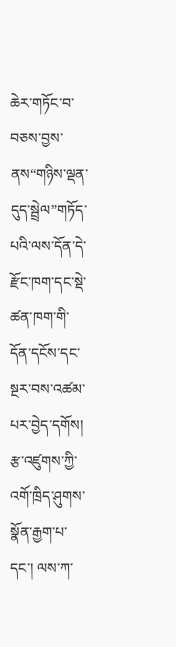ཆེར་གཏོང་བ་བཅས་བྱས་ནས“གཉིས་ལྡན་དུད་སྦྲེལ”གཏོད་པའི་ལས་དོན་དེ་རྫོང་ཁག་དང་སྡེ་ཚན་ཁག་གི་དོན་དངོས་དང་སྔར་བས་འཚམ་པར་བྱེད་དགོས། རྩ་འཛུགས་ཀྱི་འགོ་ཁྲིད་ཤུགས་སྣོན་རྒྱག་པ་དང་། ལས་ཀ་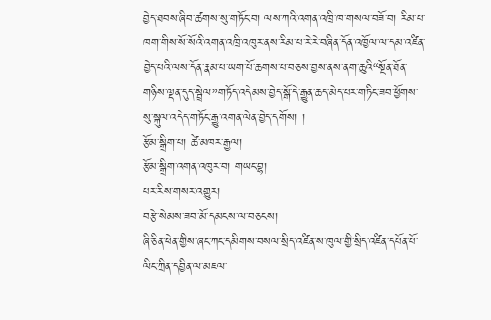བྱེད་ཐབས་ཞིབ་ཚགས་སུ་གཏོང་བ། ལས་ཀའི་འགན་འཁྲི་ཁ་གསལ་བཟོ་བ། རིམ་པ་ཁག་གིས་སོ་སོའི་འགན་འཁྲི་འཁུར་ནས་རིམ་པ་རེ་རེ་བཞིན་དོན་འཁྱོལ་ལ་དམ་འཛིན་བྱེད་པའི་ལས་དོན་རྣམ་པ་ཡག་པོ་ཆགས་པ་བཅས་བྱས་ནས་ནག་ཆུའི“སྔོན་ཐོན་གཉིས་ལྡན་དུད་སྦྲེལ”གཏོད་འདེམས་བྱེད་སྒོ་དེ་རྒྱུན་ཆད་མེད་པར་གཏིང་ཟབ་ཕྱོགས་སུ་སྐུལ་འདེད་གཏོང་རྒྱུ་འགན་ལེན་བྱེད་དགོས། །
རྩོམ་སྒྲིག་པ། ཚེ་མཁར་རྒྱལ།
རྩོམ་སྒྲིག་འགན་འཁུར་བ། གཡང་བྷ།
པར་རིས་གསར་འགྱུར།
བརྩེ་སེམས་ཟབ་མོ་དམངས་ལ་བཅངས།
ཞི་ཅིན་ཕེན་གྱིས་ཞང་ཀང་དམིགས་བསལ་སྲིད་འཛིན་ས་ཁུལ་གྱི་སྲིད་འཛིན་དཔོན་པོ་ལིང་ཀྲིན་དབྱིན་ལ་མཇལ་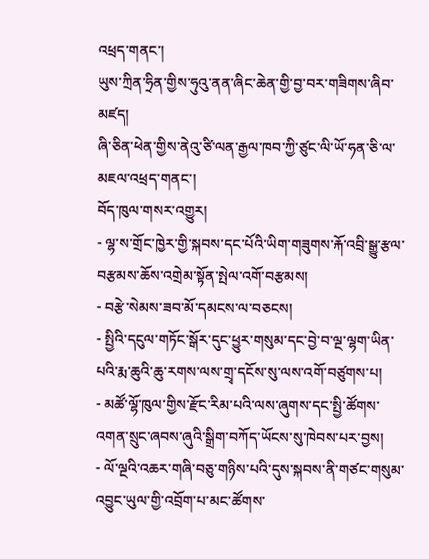འཕྲད་གནང་།
ཡུས་ཀྲིན་ཧྲིན་གྱིས་ཧུའུ་ནན་ཞིང་ཆེན་གྱི་བྱ་བར་གཟིགས་ཞིབ་མཛད།
ཞི་ཅིན་ཕེན་གྱིས་ནེའུ་ཙི་ལན་རྒྱལ་ཁབ་ཀྱི་ཙུང་ལི་ཡོ་ཧན་ཅི་ལ་མཇལ་འཕྲད་གནང་།
བོད་ཁུལ་གསར་འགྱུར།
- ལྷ་ས་གྲོང་ཁྱེར་གྱི་སྐབས་དང་པོའི་ཡིག་གཟུགས་རྐོ་འབྲི་སྒྱུ་རྩལ་བརྩམས་ཆོས་འགྲེམ་སྟོན་སྤེལ་འགོ་བརྩམས།
- བརྩེ་སེམས་ཟབ་མོ་དམངས་ལ་བཅངས།
- སྤྱིའི་དངུལ་གཏོང་སྒོར་དུང་ཕྱུར་གསུམ་དང་བྱེ་བ་ལྔ་ལྷག་ཡིན་པའི་རྨ་ཆུའི་ཆུ་རགས་ལས་གྲྭ་དངོས་སུ་ལས་འགོ་བཙུགས་པ།
- མཚོ་ལྷོ་ཁུལ་གྱིས་རྫོང་རིམ་པའི་ལས་ཞུགས་དང་སྤྱི་ཚོགས་འགན་སྲུང་ཞབས་ཞུའི་སྒྲིག་བཀོད་ཡོངས་སུ་ཁེབས་པར་བྱས།
- ལོ་ལྔའི་འཆར་གཞི་བཅུ་གཉིས་པའི་དུས་སྐབས་ནི་གཙང་གསུམ་འབྱུང་ཡུལ་གྱི་འབྲོག་པ་མང་ཚོགས་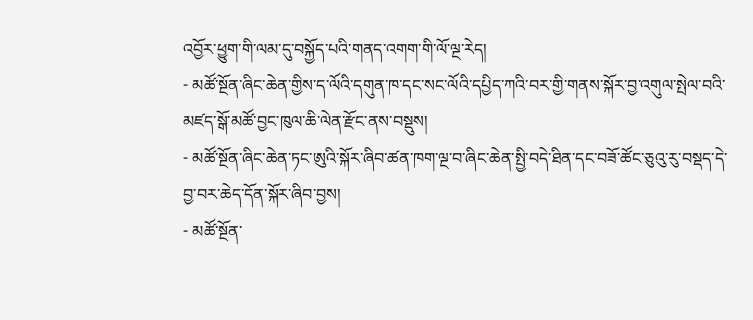འབྱོར་ཕྱུག་གི་ལམ་དུ་བསྐྱོད་པའི་གནད་འགག་གི་ལོ་ལྔ་རེད།
- མཚོ་སྔོན་ཞིང་ཆེན་གྱིས་ད་ལོའི་དགུན་ཁ་དང་སང་ལོའི་དཔྱིད་ཀའི་བར་གྱི་གནས་སྐོར་བྱ་འགུལ་སྤེལ་བའི་མཛད་སྒོ་མཚོ་བྱང་ཁུལ་ཆི་ལེན་རྫོང་ནས་བསྡུས།
- མཚོ་སྔོན་ཞིང་ཆེན་ཏང་ཨུའི་སྐོར་ཞིབ་ཚན་ཁག་ལྔ་བ་ཞིང་ཆེན་སྤྱི་བདེ་ཐིན་དང་བཟོ་ཚོང་ཅུའུ་རུ་བསྡད་དེ་བྱ་བར་ཆེད་དོན་སྐོར་ཞིབ་བྱས།
- མཚོ་སྔོན་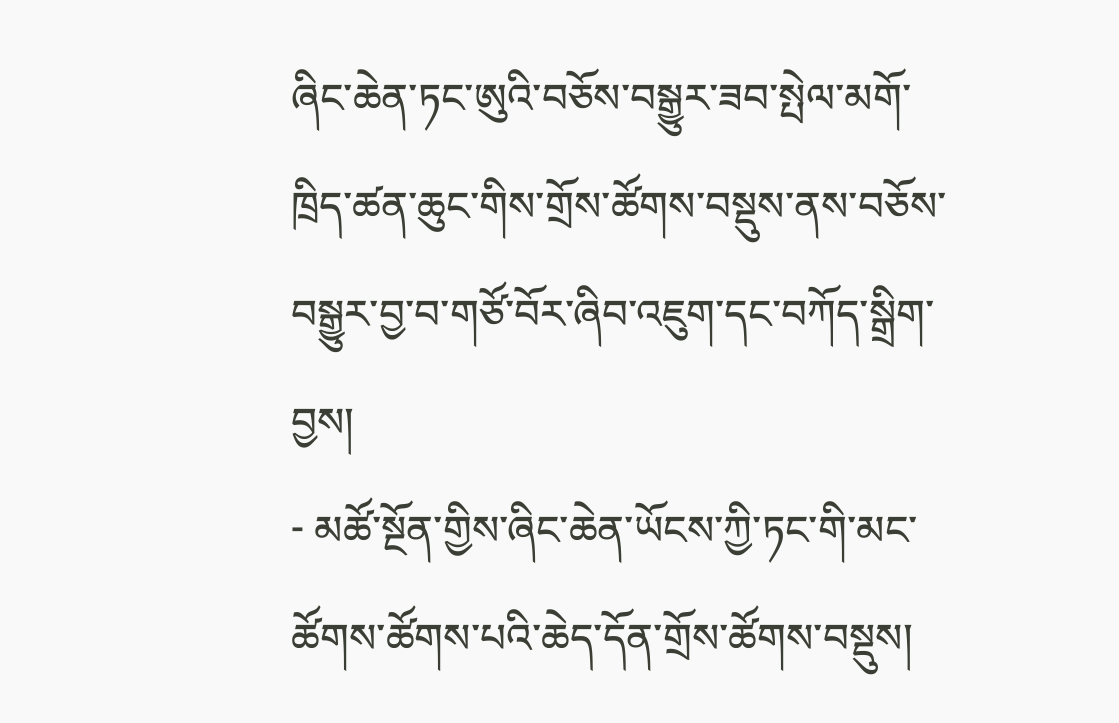ཞིང་ཆེན་ཏང་ཨུའི་བཅོས་བསྒྱུར་ཟབ་སྤེལ་མགོ་ཁྲིད་ཚན་ཆུང་གིས་གྲོས་ཚོགས་བསྡུས་ནས་བཅོས་བསྒྱུར་བྱ་བ་གཙོ་བོར་ཞིབ་འཇུག་དང་བཀོད་སྒྲིག་བྱས།
- མཚོ་སྔོན་གྱིས་ཞིང་ཆེན་ཡོངས་ཀྱི་ཏང་གི་མང་ཚོགས་ཚོགས་པའི་ཆེད་དོན་གྲོས་ཚོགས་བསྡུས།